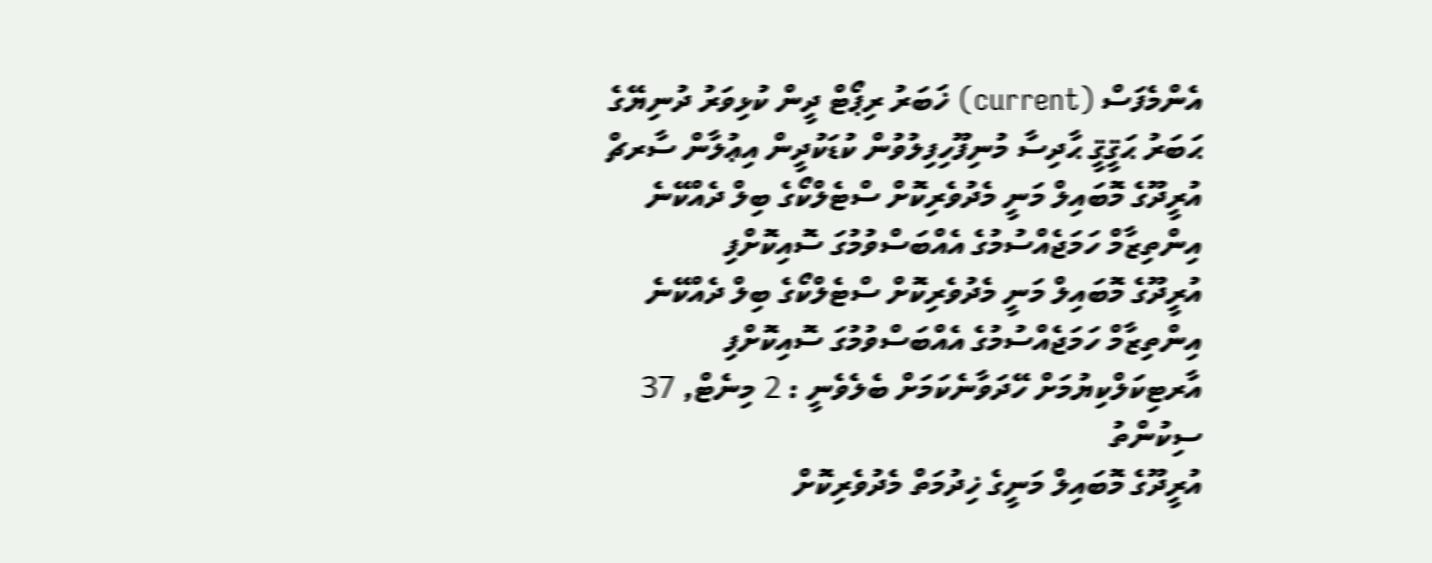އެންމެފަސް (current) ޚަބަރު ރިޕޯޓް ދީން ކުޅިވަރު ދުނިޔޭގެ ޙަބަރު ޙަޤީޤީ ޙާދިސާ މުނިފޫހިފިލުވުން ކުޑަކުދީން އިޢުލާން ސާރޗް
އުރީދޫގެ މޮބައިލް މަނީ މެދުވެރިކޮށް ސްޓެލްކޯގެ ބިލް ދެއްކޭނެ އިންތިޒާމް ހަމަޖެއްސުމުގެ އެއްބަސްވުމުގަ ސޮއިކޮށްފި
އުރީދޫގެ މޮބައިލް މަނީ މެދުވެރިކޮށް ސްޓެލްކޯގެ ބިލް ދެއްކޭނެ އިންތިޒާމް ހަމަޖެއްސުމުގެ އެއްބަސްވުމުގަ ސޮއިކޮށްފި
އާރޓިކަލްކިޔުމަށް ހޭދަވާނެކަމަށް ބެލެވެނީ : 2 މިނެޓް, 37 ސިކުންތު
އުރީދޫގެ މޮބައިލް މަނީގެ ޚިދުމަތް މެދުވެރިކޮށް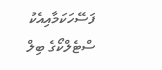ފަސޭހަކަމާއިއެކު ސްޓެލްކޯގެ ބިލް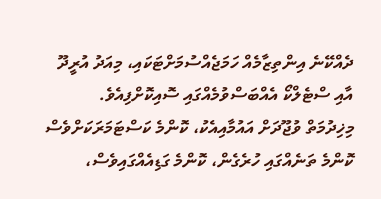ދެއްކޭނެ އިންތިޒާމެއް ހަމަޖެއްސުމަށްޓަކައި، މިއަދު އުރީދޫ އާއި ސްޓެލްކޯ އެއްބަސްވުމެއްގައި ސޮއިކޮށްފިއެވެ.
މިޚިދުމަތް ވުޖޫދަށް އައުމާއިއެކު، ކޮންމެ ކަސްޓަމަރަކަށްވެސް ކޮންމެ ތަނެއްގައި ހުރެގެން، ކޮންމެ ގަޑިއެއްގައިވެސް،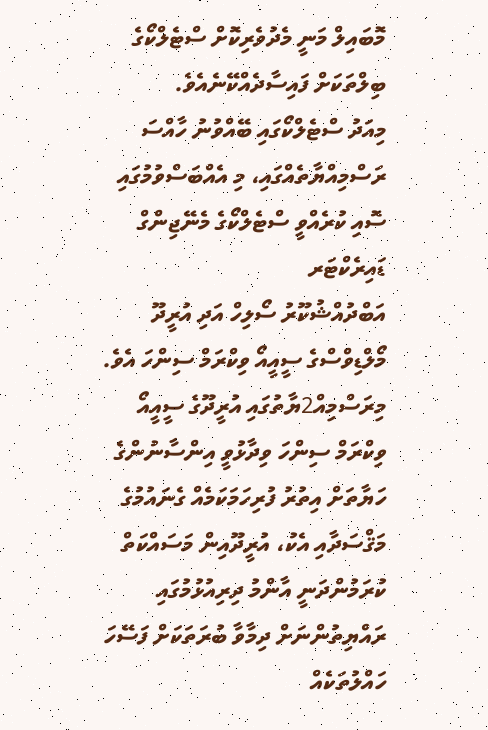މޮބައިލް މަނީ މެދުވެރިކޮށް ސްޓެލްކޯގެ ބިލްތަކަށް ފައިސާދެއްކޭނެއެވެ.
މިއަދު ސްޓެލްކޯގައި ބޭއްވުނު ހާއްސަ ރަސްމިއްޔާތެއްގައި، މި އެއްބަސްވުމުގައި ސޮއި ކުރެއްވީ ސްޓެލްކޯގެ މެނޭޖިންގް ޑައިރެކްޓަރ
އަބްދުއްޝުކޫރު ސޯލިހް އަދި އުރީދޫ މޯލްޑިވްސްގެ ސީއީއޯ ވިކްރަމް ސިންހަ އެވެ.
މިރަސްމިއް2ޔާތުގައި އުރީދޫގެ ސީއީއޯ ވިކްރަމް ސިންހަ ވިދާޅުވީ އިންސާނުންގެ ހަޔާތަށް އިތުރު ފުރިހަމަކަމެއް ގެނައުމުގެ މަޤްސަދާއި އެކު، އުރީދޫއިން މަސައްކަތް ކުރަމުންދަނީ އާންމު ދިރިއުޅުމުގައި ރައްޔިތުންނަށް ދިމާވާ ބުރަތަކަށް ފަސޭހަ ހައްލުތަކެއް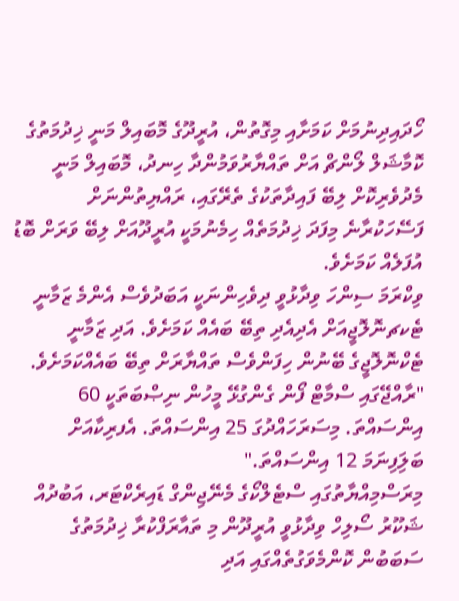ހޯދައިދިނުމަށް ކަމަށާއި މިގޮތުން، އުރީދޫގެ މޮބައިލް މަނީ ޚިދުމަތުގެ ކޮމާޝަލް ލޯންޗް އަށް ތައްޔާރުވަމުންދާ ހިނދު، މޮބައިލް މަނީ މެދުވެރިކޮށް ލިބޭ ފައިދާތަކުގެ ތެރޭގައި، ރައްޔިތުންނަށް ފަސޭހަކުރާނެ މިފަދަ ޚިދުމަތެއް ހިމެނުމަކީ އުރީދޫއަށް ލިބޭ ވަރަށް ބޮޑު އުފަލެއް ކަމަށެވެ.
ވިކްރަމަ ސިންހަ ވިދާޅުވީ ދިވެހިންނަކީ އަބަދުވެސް އެންމެ ޒަމާނީ ޓެކޗނޮލޮޖީއަށް އެދިއެދި ތިބޭ ބައެއް ކަމަށެވެ. އަދި ޒަމާނީ ޓެކްނޮލޮޖީގެ ބޭނުން ހިފަންވެސް ތައްޔާރަށް ތިބޭ ބައެއްކަމަށެވެ. "ރާއްޖޭގައި ސްމާޓް ފޯން ގެންގުޅޭ މީހުން ނިޞްބަތަކީ 60 އިންސައްތަ. މިސަރަހައްދުގަ 25 އިންސައްތަ. އެފރިކާއަށް ބަލަިފިނަމަ 12 އިންސައްތަ."
މިރަސްމިއްޔާތުގައި ސްޓެލްކޯގެ މެނޭޖިންގް ޑައިރެކްޓަރ، އަބުދުއް ޝަކޫރު ސޯލިހް ވިދާޅުވީ އުރީދޫން މި ތައާރަފްކުރާ ޚިދުމަތުގެ ސަބަބުން ކޮންމެވަގުތެއްގައި އަދި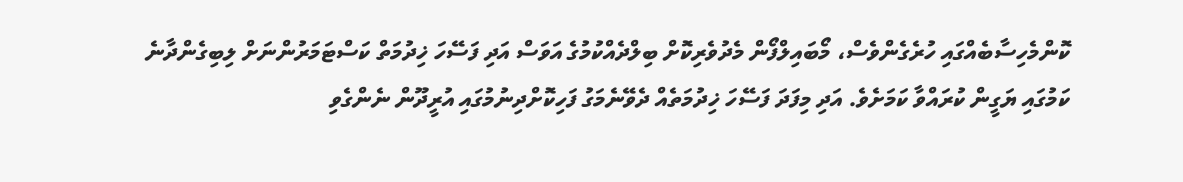ކޮންމެހިސާބެއްގައި ހުރެގެންވެސް، މޯބައިލްފޯން މެދުވެރިކޮށް ބިލްދެއްކުމުގެ އަވަސް އަދި ފަސޭހަ ޚިދުމަތް ކަސްޓަމަރުންނަށް ލިބިގެންދާނެ ކަމުގައި ޔަގީން ކުރައްވާ ކަމަށެވެ. އަދި މިފަދަ ފަސޭހަ ޚިދުމަތެއް ދެވޭނެމަގު ފަހިކޮށްދިނުމުގައި އުރީދޫން ނެންގެވި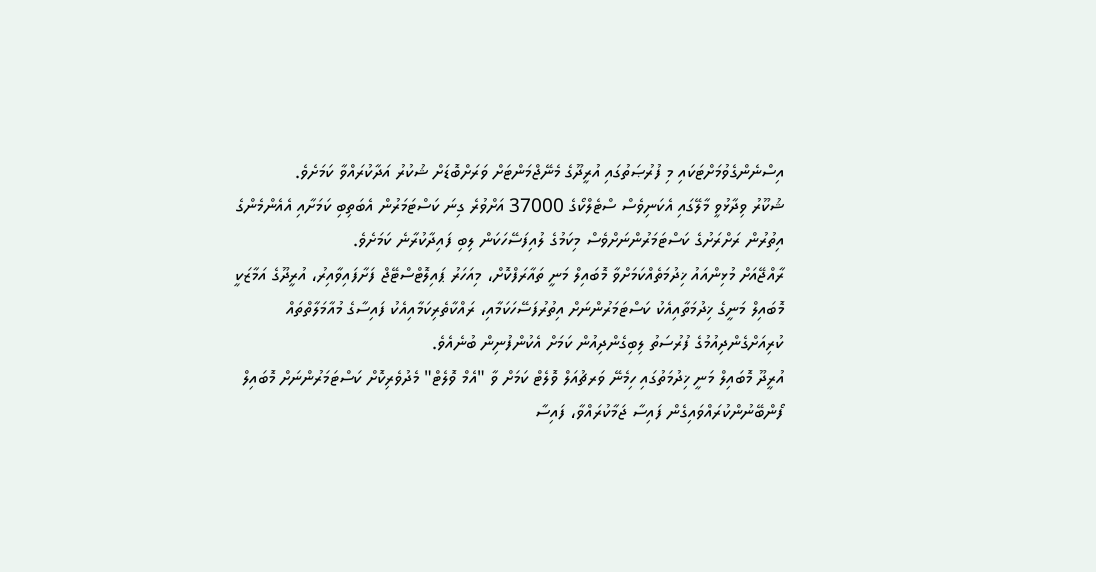އިސްނެންގެވުމަށްޓަކައި މި ފުރުޞަތުގައި އުރީދޫގެ މެނޭޖްމަންޓަށް ވަރަށްބޮޑަށް ޝުކުރު އަދާކުރައްވާ ކަމަށެވެ.
ޝުކޫރު ވިދާޅުވީ މާލޭގައި އެކަނިވެސް ސްޓެލްކޯގެ 37000 އަށްވުރެ ގިނަ ކަސްޓަމަރުން އެބަތިބި ކަމަށާއި އެއެންމެންގެ އިތުރުން ރަށްރަށުގެ ކަސްޓަމަރުންނަށްވެސް މިކަމުގެ ލުއިފަސޭހަކަން ލިބި ފައިދާކުރާނެ ކަމަށެވެ.
ރާއްޖޭއަށް މުޅިންއައު ޚިދުމަތެއްކަމަށްވާ މޮބައިލް މަނީ ތައާރަފްކޮށް، މިއަހަރު ޕައިލޮޓްސްޓޭޖް ފަށާފައިވާއިރު، އުރީދޫގެ އަމާޒަކީ މޮބައިލް މަނީގެ ޚިދުމަތާއިއެކު ކަސްޓަމަރުންނަށް އިތުރުފަސޭހަކަމާއި، ރައްކާތެރިކަމާއިއެކު ފައިސާގެ މުއާމަލާތްތައް ކުރިއަށްގެންދިއުމުގެ ފުރުސަތު ލިބިގެންދިއުން ކަމަށް އެކުންފުނިން ބުނެއެވެ.
އުރީދޫ މޮބައިލް މަނީ ޚިދުމަތުގައި ހިމެނޭ ވަރޗުއަލް ވޮލެޓް ކަމަށް ވާ "އެމް ވޮލެޓް" މެދުވެރިކޮށް ކަސްޓަމަރުންނަށް މޮބައިލް ފޯންބޭނުންކުރައްވައިގެން ފައިސާ ޖަމާކުރައްވާ، ފައިސާ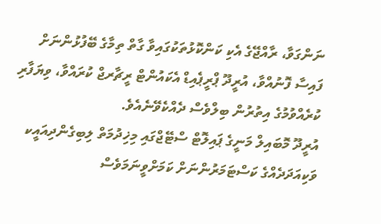ނަންގަވާ، ރާއްޖޭގެ އެކި ކަންކޮޅުތަކުގައިވާ ގާތް ތިމާގެ ބޭފުޅުންނަށް ފައިސާ ފޮނުއްވާ، އުރީދޫ ޕްރީޕެއިޑް އެކައުންޓް ރީޗާރޖް ކުރައްވާ، ވިޔަފާރި ކުރެއްވުމުގެ އިތުރުން ބިލްވެސް ދެއްކެވޭނެއެވެ.
އުރީދޫ މޮބައިލް މަނީގެ ޕައިލޮޓް ސްޓޭޖްގައި މިޚިދުމަތް ލިބިގެންދިއައީކ ވަކިއަދަދެއްގެ ކަސްޓަމަރުންނަށް ކަމަށްވީނަމަވެސް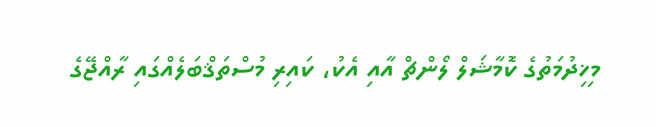މިޚިދުމަތުގެ ކޮމާޝަލް ލޯންޗް އާއި އެކު، ކައިރި މުސްތަޤްބަލެއްގައި ރާއްޖޭގެ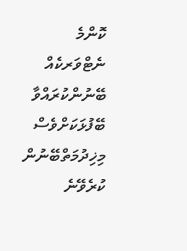ކޮންމެ ނެޓްވަރކެއް ބޭނުންކުރައްވާ ބޭފުޅަކަށްވެސް މިޚިދުމަތްބޭނުން ކުރެވޭނެ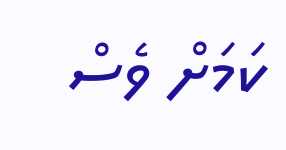ކަމަށް ވެސް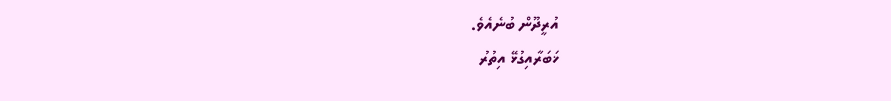އުރީދޫން ބުނެއެވެ.
ޚަބަރާއިގުޅޭ އިތުރު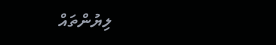ލިޔުންތައް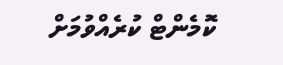ކޮމެންޓް ކުރެއްވުމަށް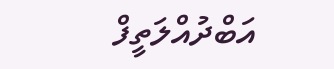އަބްދުއްލަތީފް